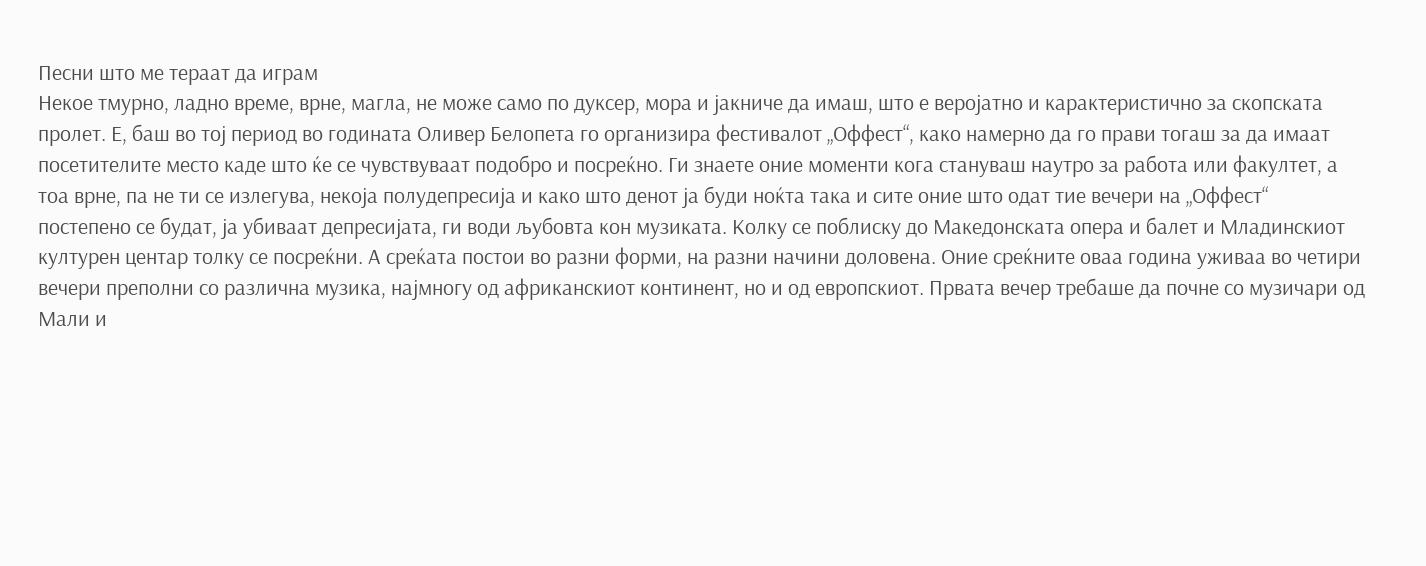Песни што ме тераат да играм
Некое тмурно, ладно време, врне, магла, не може само по дуксер, мора и јакниче да имаш, што е веројатно и карактеристично за скопската пролет. Е, баш во тој период во годината Оливер Белопета го организира фестивалот „Оффест“, како намерно да го прави тогаш за да имаат посетителите место каде што ќе се чувствуваат подобро и посреќно. Ги знаете оние моменти кога стануваш наутро за работа или факултет, а тоа врне, па не ти се излегува, некоја полудепресија и како што денот ја буди ноќта така и сите оние што одат тие вечери на „Оффест“ постепено се будат, ја убиваат депресијата, ги води љубовта кон музиката. Колку се поблиску до Македонската опера и балет и Младинскиот културен центар толку се посреќни. А среќата постои во разни форми, на разни начини доловена. Оние среќните оваа година уживаа во четири вечери преполни со различна музика, најмногу од африканскиот континент, но и од европскиот. Првата вечер требаше да почне со музичари од Мали и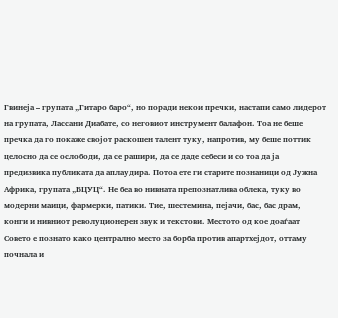Гвинеја – групата „Гитаро баро“, но поради некои пречки, настапи само лидерот на групата, Лассани Диабате, со неговиот инструмент балафон. Тоа не беше пречка да го покаже својот раскошен талент туку, напротив, му беше поттик целосно да се ослободи, да се рашири, да се даде себеси и со тоа да ја предизвика публиката да аплаудира. Потоа ете ги старите познаници од Јужна Африка, групата „БЦУЦ“. Не беа во нивната препознатлива облека, туку во модерни маици, фармерки, патики. Тие, шестемина, пејачи, бас, бас драм, конги и нивниот револуционерен звук и текстови. Местото од кое доаѓаат Совето е познато како централно место за борба против апартхејдот, оттаму почнала и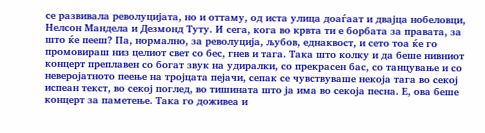се развивала револуцијата, но и оттаму, од иста улица доаѓаат и двајца нобеловци, Нелсон Мандела и Дезмонд Туту. И сега, кога во крвта ти е борбата за правата, за што ќе пееш? Па, нормално, за револуција, љубов, еднаквост, и сето тоа ќе го промовираш низ целиот свет со бес, гнев и тага. Така што колку и да беше нивниот концерт преплавен со богат звук на удиралки, со прекрасен бас, со танцување и со неверојатното пеење на тројцата пејачи, сепак се чувствуваше некоја тага во секој испеан текст, во секој поглед, во тишината што ја има во секоја песна. Е, ова беше концерт за паметење. Така го доживеа и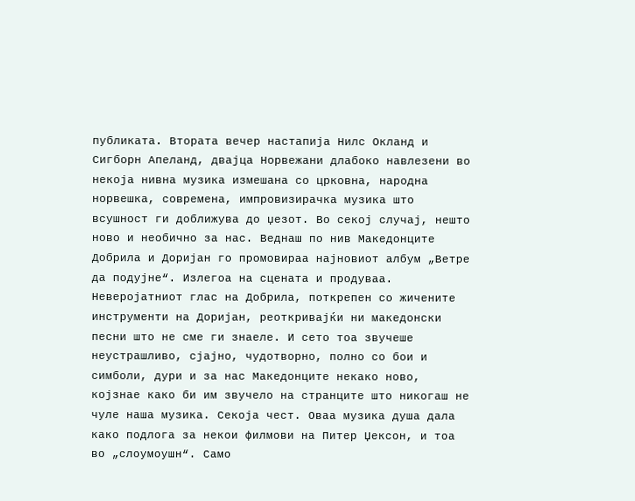публиката. Втората вечер настапија Нилс Окланд и Сигборн Апеланд, двајца Норвежани длабоко навлезени во некоја нивна музика измешана со црковна, народна норвешка, современа, импровизирачка музика што всушност ги доближува до џезот. Во секој случај, нешто ново и необично за нас. Веднаш по нив Македонците Добрила и Доријан го промовираа најновиот албум „Ветре да подујне“. Излегоа на сцената и продуваа. Неверојатниот глас на Добрила, поткрепен со жичените инструменти на Доријан, реоткривајќи ни македонски песни што не сме ги знаеле. И сето тоа звучеше неустрашливо, сјајно, чудотворно, полно со бои и симболи, дури и за нас Македонците некако ново, којзнае како би им звучело на странците што никогаш не чуле наша музика. Секоја чест. Оваа музика душа дала како подлога за некои филмови на Питер Џексон, и тоа во „слоумоушн“. Само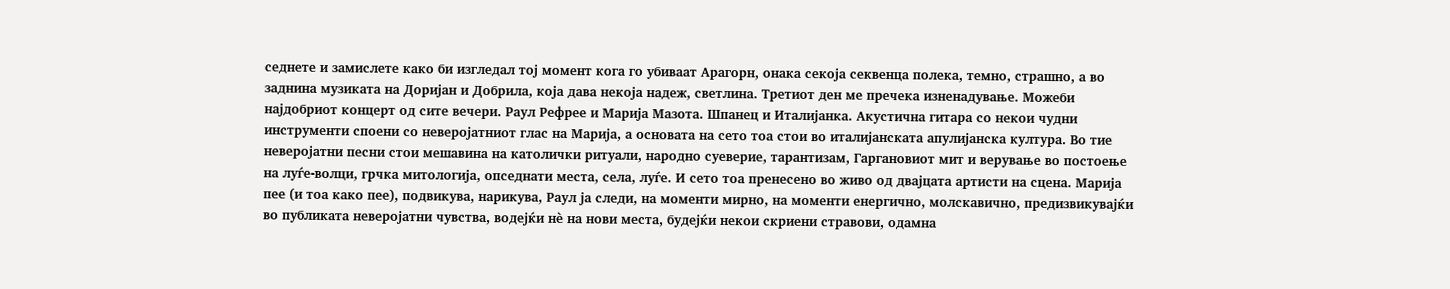седнете и замислете како би изгледал тој момент кога го убиваат Арагорн, онака секоја секвенца полека, темно, страшно, а во заднина музиката на Доријан и Добрила, која дава некоја надеж, светлина. Третиот ден ме пречека изненадување. Можеби најдобриот концерт од сите вечери. Раул Рефрее и Марија Мазота. Шпанец и Италијанка. Акустична гитара со некои чудни инструменти споени со неверојатниот глас на Марија, а основата на сето тоа стои во италијанската апулијанска култура. Во тие неверојатни песни стои мешавина на католички ритуали, народно суеверие, тарантизам, Гаргановиот мит и верување во постоење на луѓе-волци, грчка митологија, опседнати места, села, луѓе. И сето тоа пренесено во живо од двајцата артисти на сцена. Марија пее (и тоа како пее), подвикува, нарикува, Раул ја следи, на моменти мирно, на моменти енергично, молскавично, предизвикувајќи во публиката неверојатни чувства, водејќи нѐ на нови места, будејќи некои скриени стравови, одамна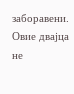заборавени. Овие двајца не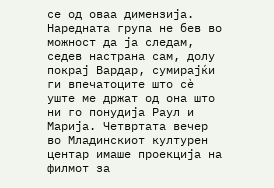се од оваа димензија. Наредната група не бев во можност да ја следам, седев настрана сам, долу покрај Вардар, сумирајќи ги впечатоците што сѐ уште ме држат од она што ни го понудија Раул и Марија. Четвртата вечер во Младинскиот културен центар имаше проекција на филмот за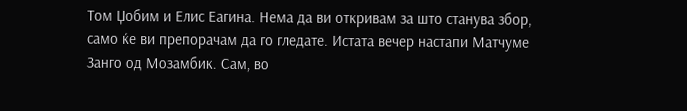Том Џобим и Елис Еагина. Нема да ви откривам за што станува збор, само ќе ви препорачам да го гледате. Истата вечер настапи Матчуме Занго од Мозамбик. Сам, во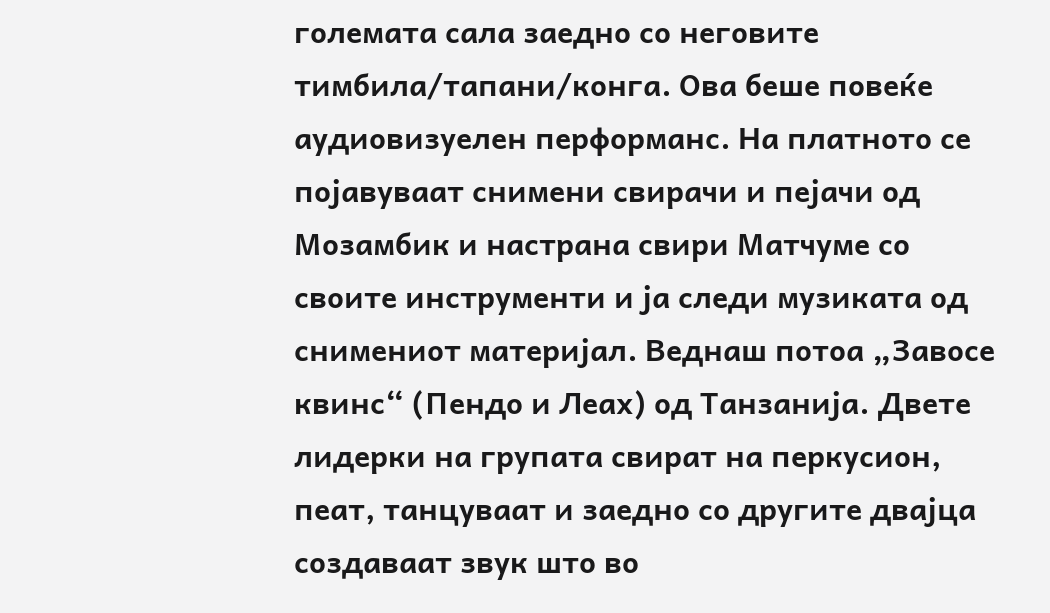големата сала заедно со неговите тимбила/тапани/конга. Ова беше повеќе аудиовизуелен перформанс. На платното се појавуваат снимени свирачи и пејачи од Мозамбик и настрана свири Матчуме со своите инструменти и ја следи музиката од снимениот материјал. Веднаш потоа „Завосе квинс“ (Пендо и Леах) од Танзанија. Двете лидерки на групата свират на перкусион, пеат, танцуваат и заедно со другите двајца создаваат звук што во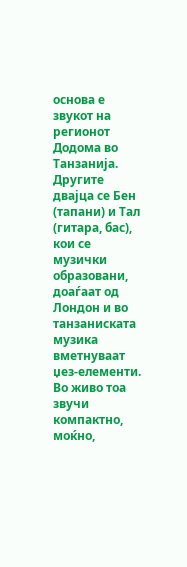основа е звукот на регионот Додома во Танзанија. Другите двајца се Бен (тапани) и Тал (гитара, бас), кои се музички образовани, доаѓаат од Лондон и во танзаниската музика вметнуваат џез-елементи. Во живо тоа звучи компактно, моќно,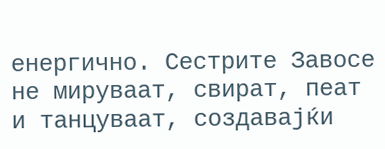енергично. Сестрите Завосе не мируваат, свират, пеат и танцуваат, создавајќи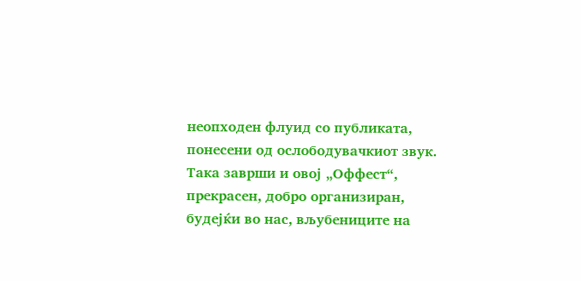неопходен флуид со публиката, понесени од ослободувачкиот звук. Така заврши и овој „Оффест“, прекрасен, добро организиран, будејќи во нас, вљубениците на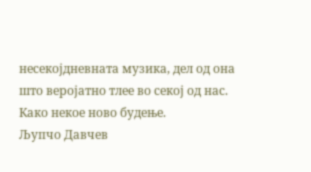несекојдневната музика, дел од она што веројатно тлее во секој од нас. Како некое ново будење.
Љупчо Давчев